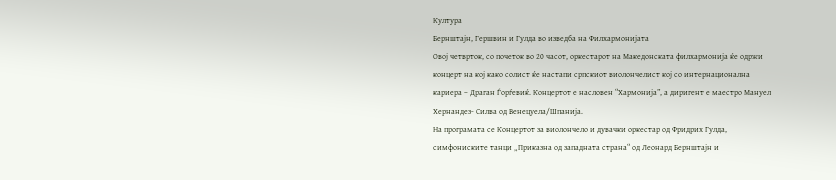Култура
Бернштајн, Гершвин и Гулда во изведба на Филхармонијата
Овој четврток, со почеток во 20 часот, оркестарот на Македонската филхармонија ќе одржи концерт на кој како солист ќе настапи српскиот виолончелист кој со интернационална кариера – Драган Ѓорѓевиќ. Концертот е насловен “Хармонија”, а диригент е маестро Мануел Хернандез- Силва од Венецуела/Шпанија.
На програмата се Концертот за виолончело и дувачки оркестар од Фридрих Гулда, симфониските танци „Приказна од западната страна“ од Леонард Бернштајн и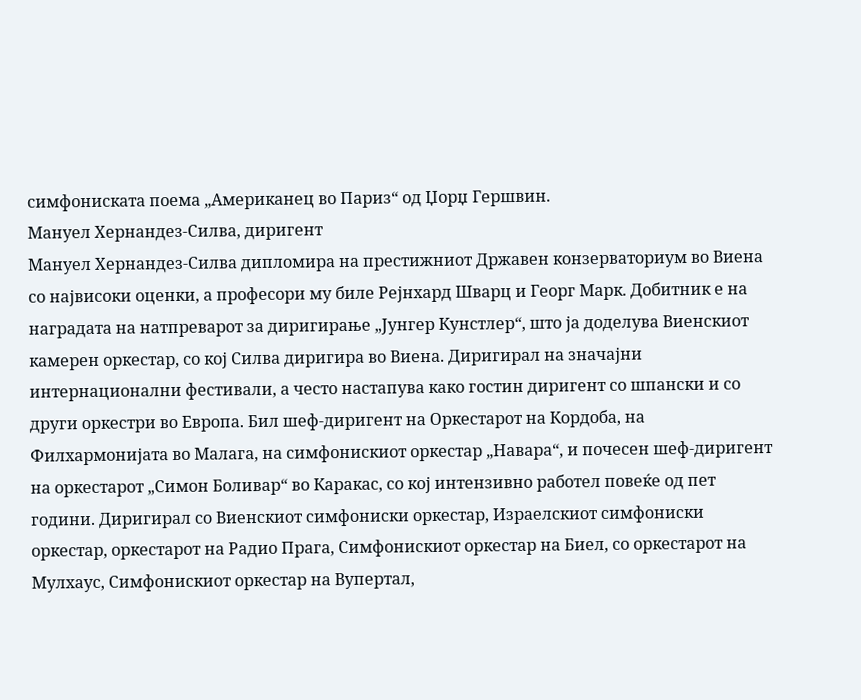симфониската поема „Американец во Париз“ од Џорџ Гершвин.
Мануел Хернандез-Силва, диригент
Мануел Хернандез-Силва дипломира на престижниот Државен конзерваториум во Виена со највисоки оценки, а професори му биле Рејнхард Шварц и Георг Марк. Добитник е на наградата на натпреварот за диригирање „Јунгер Кунстлер“, што ја доделува Виенскиот камерен оркестар, со кој Силва диригира во Виена. Диригирал на значајни интернационални фестивали, а често настапува како гостин диригент со шпански и со други оркестри во Европа. Бил шеф-диригент на Оркестарот на Кордоба, на Филхармонијата во Малага, на симфонискиот оркестар „Навара“, и почесен шеф-диригент на оркестарот „Симон Боливар“ во Каракас, со кој интензивно работел повеќе од пет години. Диригирал со Виенскиот симфониски оркестар, Израелскиот симфониски оркестар, оркестарот на Радио Прага, Симфонискиот оркестар на Биел, со оркестарот на Мулхаус, Симфонискиот оркестар на Вупертал,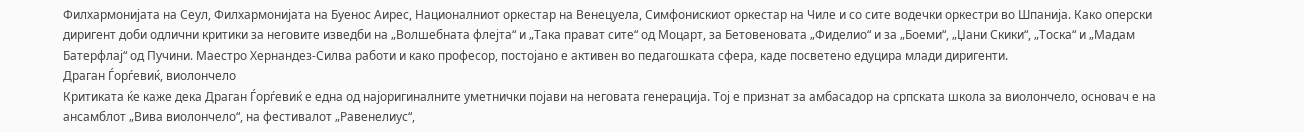Филхармонијата на Сеул, Филхармонијата на Буенос Аирес, Националниот оркестар на Венецуела, Симфонискиот оркестар на Чиле и со сите водечки оркестри во Шпанија. Како оперски диригент доби одлични критики за неговите изведби на „Волшебната флејта“ и „Така прават сите“ од Моцарт, за Бетовеновата „Фиделио“ и за „Боеми“, „Џани Скики“, „Тоска“ и „Мадам Батерфлај“ од Пучини. Маестро Хернандез-Силва работи и како професор, постојано е активен во педагошката сфера, каде посветено едуцира млади диригенти.
Драган Ѓорѓевиќ, виолончело
Критиката ќе каже дека Драган Ѓорѓевиќ е една од најоригиналните уметнички појави на неговата генерација. Тој е признат за амбасадор на српската школа за виолончело, основач е на ансамблот „Вива виолончело“, на фестивалот „Равенелиус“,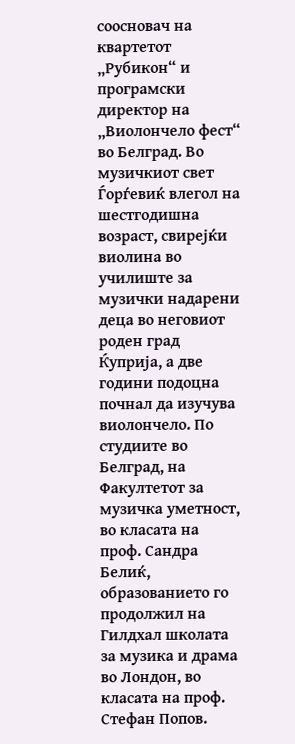соосновач на квартетот „Рубикон“ и програмски директор на „Виолончело фест“ во Белград. Во музичкиот свет Ѓорѓевиќ влегол на шестгодишна возраст, свирејќи виолина во училиште за музички надарени деца во неговиот роден град Ќуприја, а две години подоцна почнал да изучува виолончело. По студиите во Белград, на Факултетот за музичка уметност, во класата на проф. Сандра Белиќ, образованието го продолжил на Гилдхал школата за музика и драма во Лондон, во класата на проф. Стефан Попов.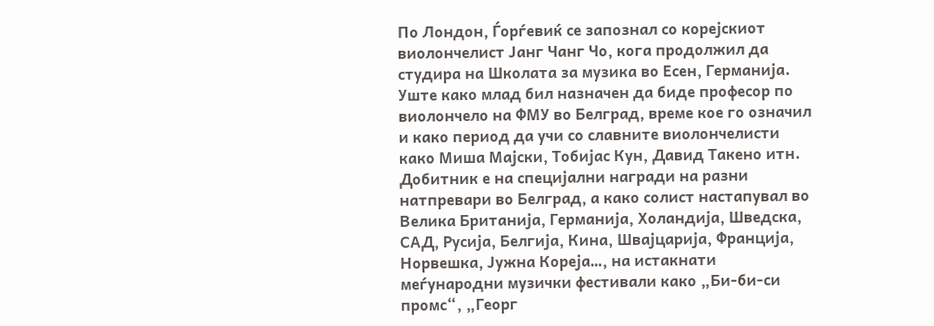По Лондон, Ѓорѓевиќ се запознал со корејскиот виолончелист Јанг Чанг Чо, кога продолжил да студира на Школата за музика во Есен, Германија. Уште како млад бил назначен да биде професор по виолончело на ФМУ во Белград, време кое го означил и како период да учи со славните виолончелисти како Миша Мајски, Тобијас Кун, Давид Такено итн. Добитник е на специјални награди на разни натпревари во Белград, а како солист настапувал во Велика Британија, Германија, Холандија, Шведска, САД, Русија, Белгија, Кина, Швајцарија, Франција, Норвешка, Јужна Кореја…, на истакнати меѓународни музички фестивали како „Би-би-си промс“, „Георг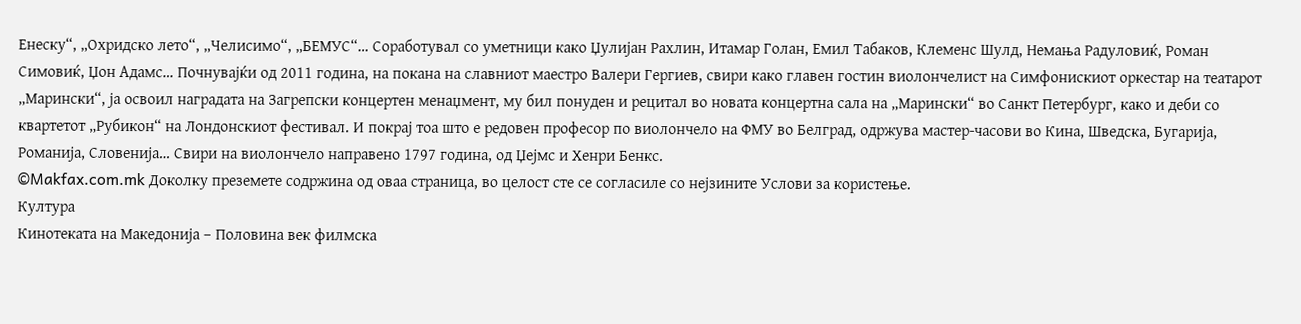Енеску“, „Охридско лето“, „Челисимо“, „БЕМУС“… Соработувал со уметници како Џулијан Рахлин, Итамар Голан, Емил Табаков, Клеменс Шулд, Немања Радуловиќ, Роман Симовиќ, Џон Адамс… Почнувајќи од 2011 година, на покана на славниот маестро Валери Гергиев, свири како главен гостин виолончелист на Симфонискиот оркестар на театарот „Марински“, ја освоил наградата на Загрепски концертен менаџмент, му бил понуден и рецитал во новата концертна сала на „Марински“ во Санкт Петербург, како и деби со квартетот „Рубикон“ на Лондонскиот фестивал. И покрај тоа што е редовен професор по виолончело на ФМУ во Белград, одржува мастер-часови во Кина, Шведска, Бугарија, Романија, Словенија… Свири на виолончело направено 1797 година, од Џејмс и Хенри Бенкс.
©Makfax.com.mk Доколку преземете содржина од оваа страница, во целост сте се согласиле со нејзините Услови за користење.
Култура
Кинотеката на Македонија – Половина век филмска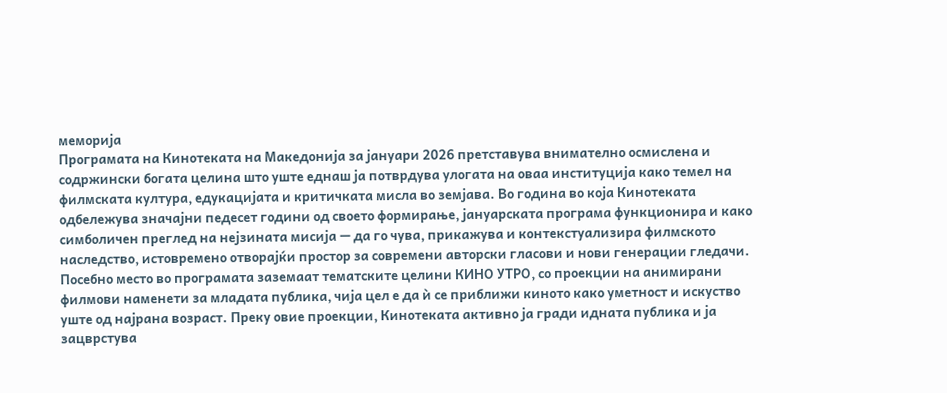меморија
Програмата на Кинотеката на Македонија за јануари 2026 претставува внимателно осмислена и содржински богата целина што уште еднаш ја потврдува улогата на оваа институција како темел на филмската култура, едукацијата и критичката мисла во земјава. Во година во која Кинотеката одбележува значајни педесет години од своето формирање, јануарската програма функционира и како симболичен преглед на нејзината мисија — да го чува, прикажува и контекстуализира филмското наследство, истовремено отворајќи простор за современи авторски гласови и нови генерации гледачи.
Посебно место во програмата заземаат тематските целини КИНО УТРО, со проекции на анимирани филмови наменети за младата публика, чија цел е да ѝ се приближи киното како уметност и искуство уште од најрана возраст. Преку овие проекции, Кинотеката активно ја гради идната публика и ја зацврстува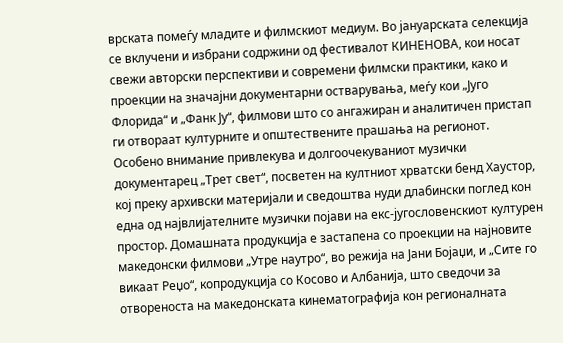врската помеѓу младите и филмскиот медиум. Во јануарската селекција се вклучени и избрани содржини од фестивалот КИНЕНОВА, кои носат свежи авторски перспективи и современи филмски практики, како и проекции на значајни документарни остварувања, меѓу кои „Југо Флорида“ и „Фанк Ју“, филмови што со ангажиран и аналитичен пристап ги отвораат културните и општествените прашања на регионот.
Особено внимание привлекува и долгоочекуваниот музички документарец „Трет свет“, посветен на култниот хрватски бенд Хаустор, кој преку архивски материјали и сведоштва нуди длабински поглед кон една од највлијателните музички појави на екс-југословенскиот културен простор. Домашната продукција е застапена со проекции на најновите македонски филмови „Утре наутро“, во режија на Јани Бојаџи, и „Сите го викаат Реџо“, копродукција со Косово и Албанија, што сведочи за отвореноста на македонската кинематографија кон регионалната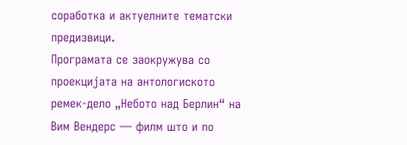соработка и актуелните тематски предизвици.
Програмата се заокружува со проекцијата на антологиското ремек-дело „Небото над Берлин“ на Вим Вендерс — филм што и по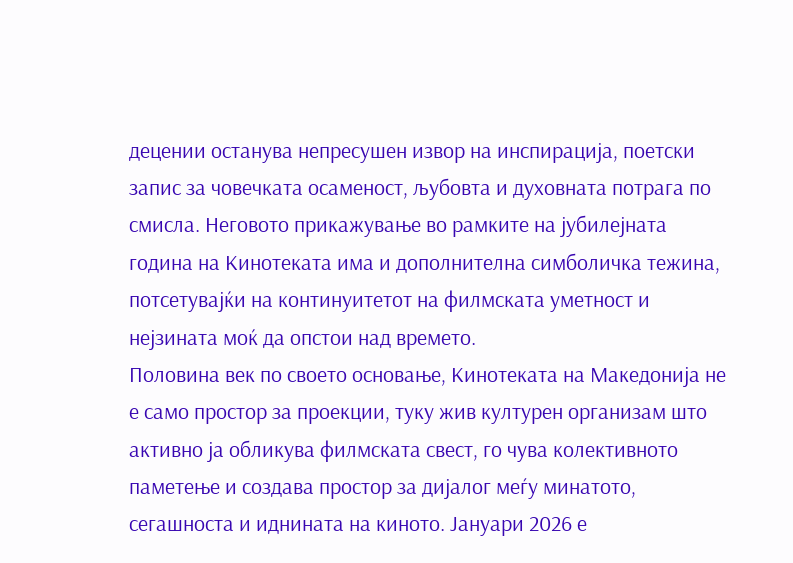децении останува непресушен извор на инспирација, поетски запис за човечката осаменост, љубовта и духовната потрага по смисла. Неговото прикажување во рамките на јубилејната година на Кинотеката има и дополнителна симболичка тежина, потсетувајќи на континуитетот на филмската уметност и нејзината моќ да опстои над времето.
Половина век по своето основање, Кинотеката на Македонија не е само простор за проекции, туку жив културен организам што активно ја обликува филмската свест, го чува колективното паметење и создава простор за дијалог меѓу минатото, сегашноста и иднината на киното. Јануари 2026 е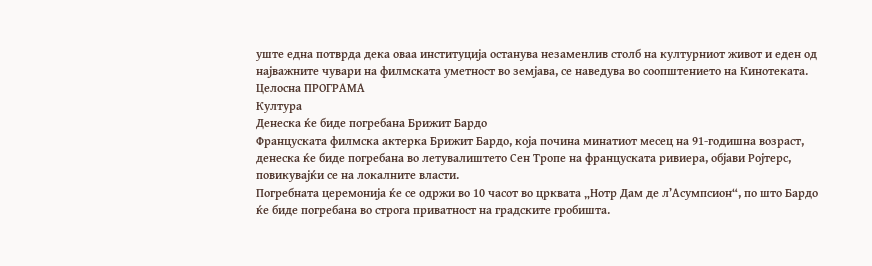уште една потврда дека оваа институција останува незаменлив столб на културниот живот и еден од најважните чувари на филмската уметност во земјава, се наведува во соопштението на Кинотеката.
Целосна ПРОГРАМА
Култура
Денеска ќе биде погребана Брижит Бардо
Француската филмска актерка Брижит Бардо, која почина минатиот месец на 91-годишна возраст, денеска ќе биде погребана во летувалиштето Сен Тропе на француската ривиера, објави Ројтерс, повикувајќи се на локалните власти.
Погребната церемонија ќе се одржи во 10 часот во црквата „Нотр Дам де л’Асумпсион“, по што Бардо ќе биде погребана во строга приватност на градските гробишта.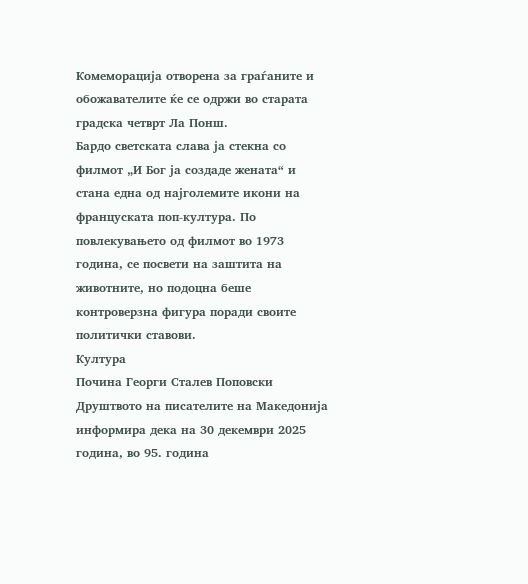Комеморација отворена за граѓаните и обожавателите ќе се одржи во старата градска четврт Ла Понш.
Бардо светската слава ја стекна со филмот „И Бог ја создаде жената“ и стана една од најголемите икони на француската поп-култура. По повлекувањето од филмот во 1973 година, се посвети на заштита на животните, но подоцна беше контроверзна фигура поради своите политички ставови.
Култура
Почина Георги Сталев Поповски
Друштвото на писателите на Македонија информира дека на 30 декември 2025 година, во 95. година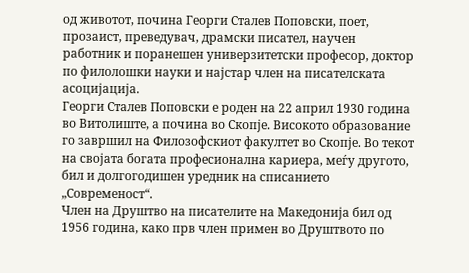од животот, почина Георги Сталев Поповски, поет, прозаист, преведувач, драмски писател, научен работник и поранешен универзитетски професор, доктор по филолошки науки и најстар член на писателската асоцијација.
Георги Сталев Поповски е роден на 22 април 1930 година во Витолиште, а почина во Скопје. Високото образование го завршил на Филозофскиот факултет во Скопје. Во текот на својата богата професионална кариера, меѓу другото, бил и долгогодишен уредник на списанието „Современост“.
Член на Друштво на писателите на Македонија бил од 1956 година, како прв член примен во Друштвото по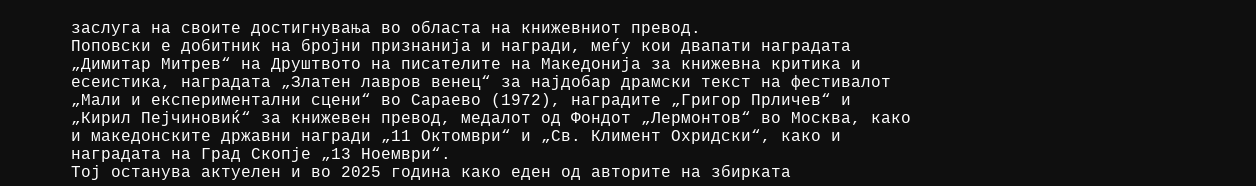заслуга на своите достигнувања во областа на книжевниот превод.
Поповски е добитник на бројни признанија и награди, меѓу кои двапати наградата „Димитар Митрев“ на Друштвото на писателите на Македонија за книжевна критика и есеистика, наградата „Златен лавров венец“ за најдобар драмски текст на фестивалот „Мали и експериментални сцени“ во Сараево (1972), наградите „Григор Прличев“ и „Кирил Пејчиновиќ“ за книжевен превод, медалот од Фондот „Лермонтов“ во Москва, како и македонските државни награди „11 Октомври“ и „Св. Климент Охридски“, како и наградата на Град Скопје „13 Ноември“.
Тој останува актуелен и во 2025 година како еден од авторите на збирката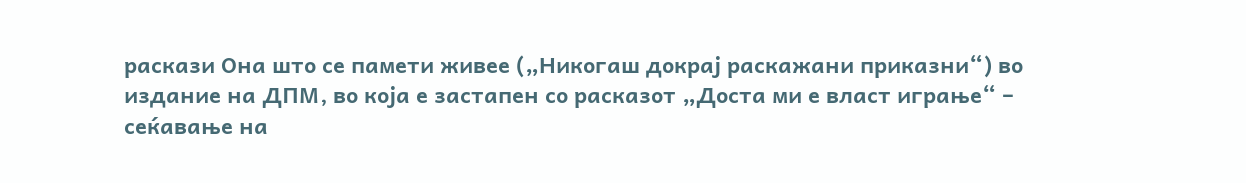раскази Она што се памети живее („Никогаш докрај раскажани приказни“) во издание на ДПМ, во која е застапен со расказот „Доста ми е власт играње“ – сеќавање на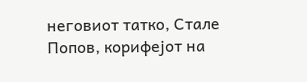неговиот татко, Стале Попов, корифејот на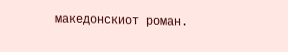македонскиот роман.